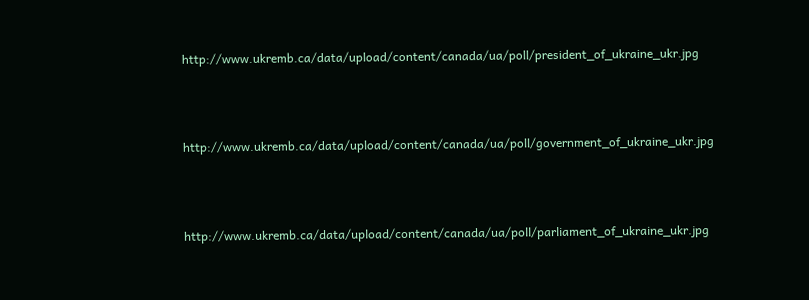http://www.ukremb.ca/data/upload/content/canada/ua/poll/president_of_ukraine_ukr.jpg



http://www.ukremb.ca/data/upload/content/canada/ua/poll/government_of_ukraine_ukr.jpg



http://www.ukremb.ca/data/upload/content/canada/ua/poll/parliament_of_ukraine_ukr.jpg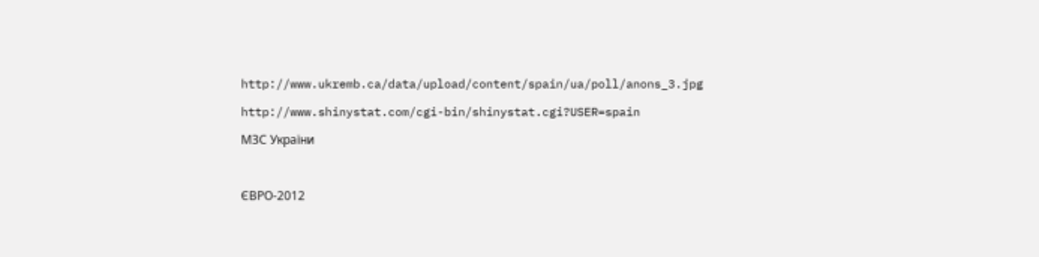http://www.ukremb.ca/data/upload/content/spain/ua/poll/anons_3.jpg

http://www.shinystat.com/cgi-bin/shinystat.cgi?USER=spain

МЗС України



ЄВРО-2012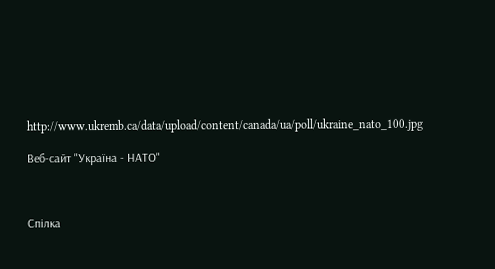http://www.ukremb.ca/data/upload/content/canada/ua/poll/ukraine_nato_100.jpg

Веб-сайт "Україна - НАТО"



Спілка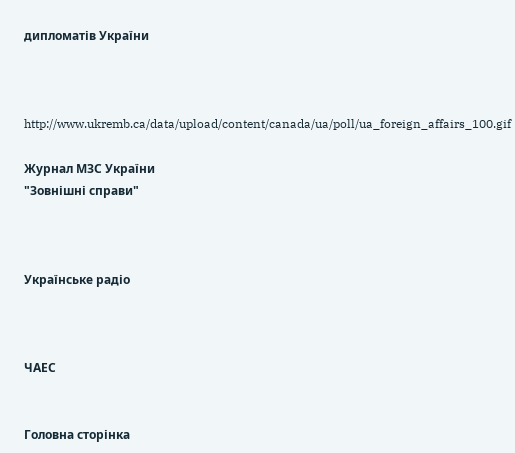дипломатів України



http://www.ukremb.ca/data/upload/content/canada/ua/poll/ua_foreign_affairs_100.gif

Журнал МЗС України
"Зовнішні справи"



Українське радіо



ЧАЕС


Головна сторінка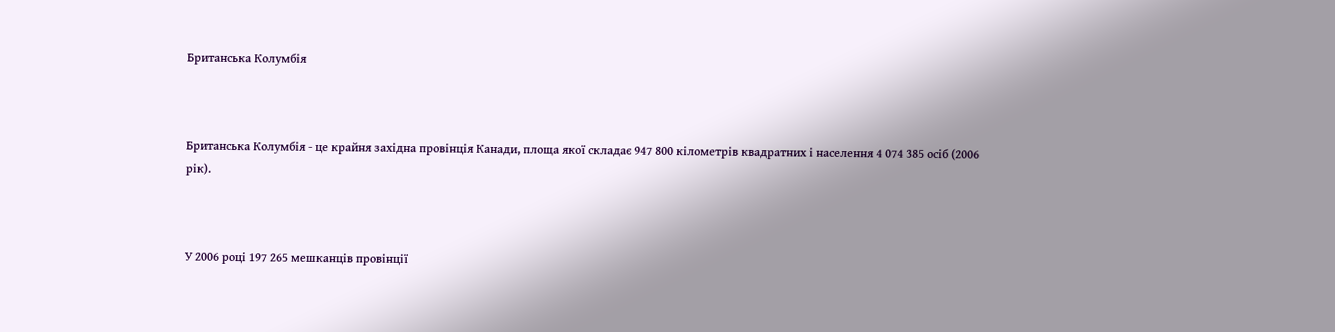Британська Колумбія



Британська Колумбія - це крайня західна провінція Канади, площа якої складає 947 800 кілометрів квадратних і населення 4 074 385 осіб (2006 рік).



У 2006 році 197 265 мешканців провінції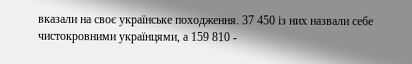вказали на своє українське походження. 37 450 із них назвали себе чистокровними українцями, а 159 810 -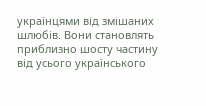українцями від змішаних шлюбів. Вони становлять приблизно шосту частину від усього українського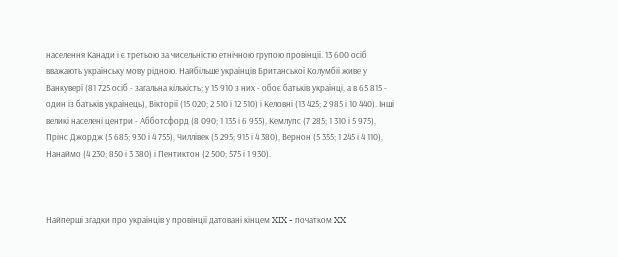населення Канади і є третьою за чисельністю етнічною групою провінції. 13 600 осіб вважають українську мову рідною. Найбільше українців Британської Колумбії живе у Ванкувері (81 725 осіб - загальна кількість; у 15 910 з них - обоє батьків українці, а в 65 815 - один із батьків українець), Вікторії (15 020; 2 510 і 12 510) і Келовні (13 425; 2 985 і 10 440). Інші великі населені центри - Абботсфорд (8 090; 1 135 і 6 955), Кемлупс (7 285; 1 310 і 5 975), Прінс Джордж (5 685; 930 і 4 755), Чиллівек (5 295; 915 і 4 380), Вернон (5 355; 1 245 і 4 110), Нанаймо (4 230; 850 і 3 380) і Пентиктон (2 500; 575 і 1 930).



Найперші згадки про українців у провінції датовані кінцем XIX - початком XX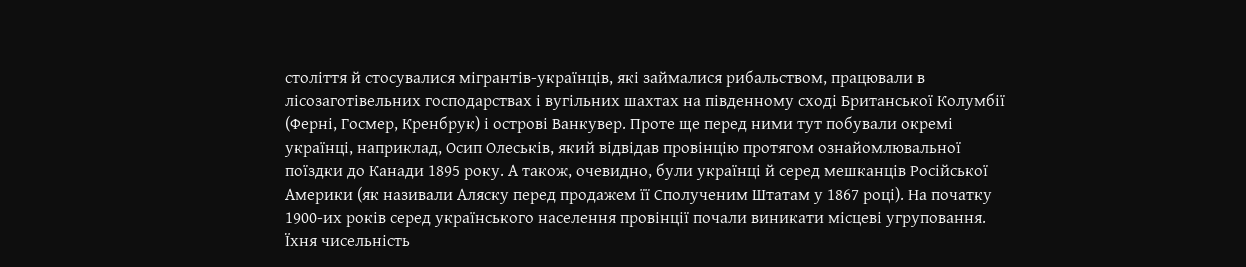століття й стосувалися мігрантів-українців, які займалися рибальством, працювали в лісозаготівельних господарствах і вугільних шахтах на південному сході Британської Колумбії (Ферні, Госмер, Кренбрук) і острові Ванкувер. Проте ще перед ними тут побували окремі українці, наприклад, Осип Олеськів, який відвідав провінцію протягом ознайомлювальної поїздки до Канади 1895 року. А також, очевидно, були українці й серед мешканців Російської Америки (як називали Аляску перед продажем її Сполученим Штатам у 1867 році). На початку 1900-их років серед українського населення провінції почали виникати місцеві угруповання. Їхня чисельність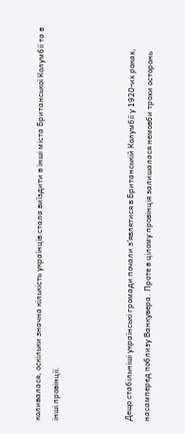коливалася, оскільки значна кількість українців стала виїздити в інші міста Британської Колумбії та в інші провінції.



Дещо стабільніші українські громади почали з'являтися в Британській Колумбії у 1920-их роках, насамперед поблизу Ванкувера. Проте в цілому провінція залишалася немовби трохи осторонь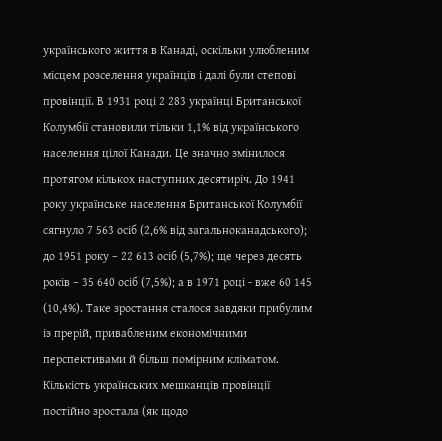українського життя в Канаді, оскільки улюбленим місцем розселення українців і далі були степові провінції. В 1931 році 2 283 українці Британської Колумбії становили тільки 1,1% від українського населення цілої Канади. Це значно змінилося протягом кількох наступних десятиріч. До 1941 року українське населення Британської Колумбії сягнуло 7 563 осіб (2,6% від загальноканадського); до 1951 року – 22 613 осіб (5,7%); ще через десять років – 35 640 осіб (7,5%); а в 1971 році - вже 60 145 (10,4%). Таке зростання сталося завдяки прибулим із прерій, привабленим економічними перспективами й більш помірним кліматом. Кількість українських мешканців провінції постійно зростала (як щодо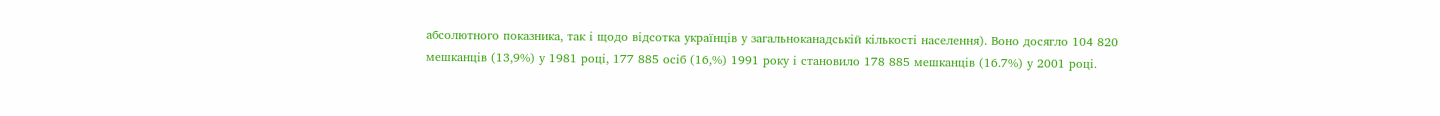абсолютного показника, так і щодо відсотка українців у загальноканадській кількості населення). Воно досягло 104 820 мешканців (13,9%) у 1981 році, 177 885 осіб (16,%) 1991 року і становило 178 885 мешканців (16.7%) у 2001 році.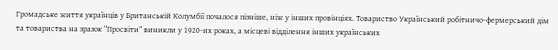Громадське життя українців у Британській Колумбії почалося пізніше, ніж у інших провінціях. Товариство Український робітничо-фермерський дім та товариства на зразок “Просвіти” виникли у 1920-их роках, а місцеві відділення інших українських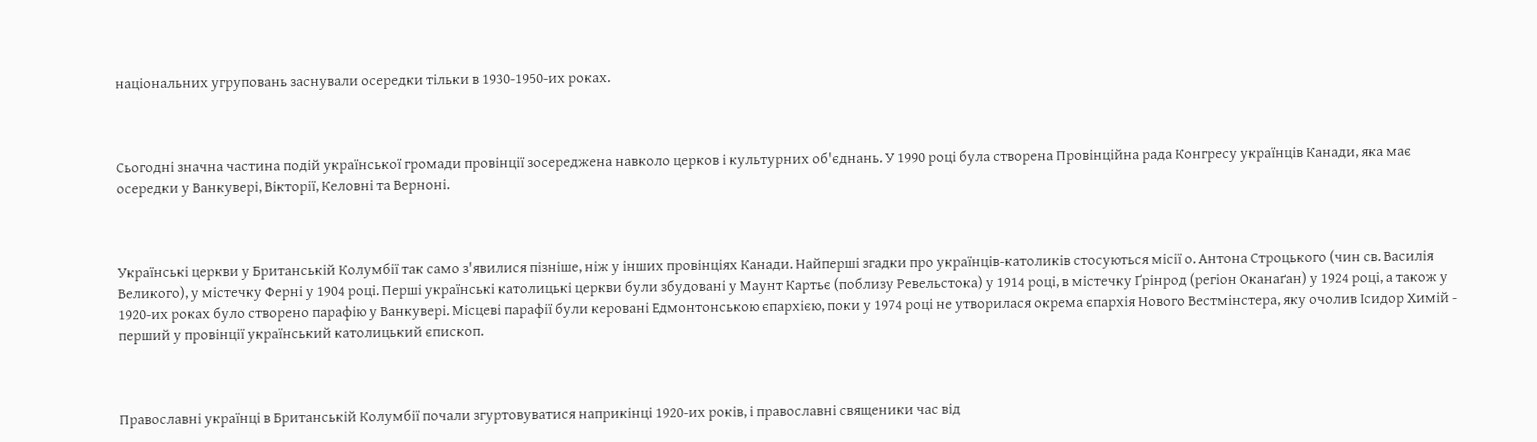національних угруповань заснували осередки тільки в 1930-1950-их роках.



Сьогодні значна частина подій української громади провінції зосереджена навколо церков і культурних об'єднань. У 1990 році була створена Провінційна рада Конгресу українців Канади, яка має осередки у Ванкувері, Вікторії, Келовні та Верноні.



Українські церкви у Британській Колумбії так само з'явилися пізніше, ніж у інших провінціях Канади. Найперші згадки про українців-католиків стосуються місії о. Антона Строцького (чин св. Василія Великого), у містечку Ферні у 1904 році. Перші українські католицькі церкви були збудовані у Маунт Картьє (поблизу Ревельстока) у 1914 році, в містечку Ґрінрод (регіон Оканаґан) у 1924 році, а також у 1920-их роках було створено парафію у Ванкувері. Місцеві парафії були керовані Едмонтонською єпархією, поки у 1974 році не утворилася окрема єпархія Нового Вестмінстера, яку очолив Ісидор Химій - перший у провінції український католицький єпископ.



Православні українці в Британській Колумбії почали згуртовуватися наприкінці 1920-их років, і православні священики час від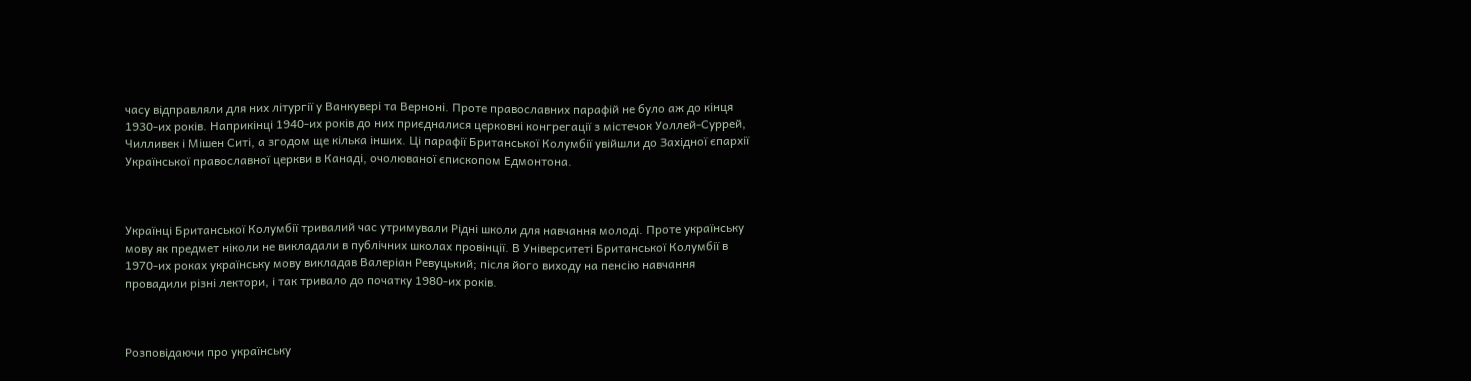часу відправляли для них літургії у Ванкувері та Верноні. Проте православних парафій не було аж до кінця 1930-их років. Наприкінці 1940-их років до них приєдналися церковні конгрегації з містечок Уоллей-Суррей, Чилливек і Мішен Ситі, а згодом ще кілька інших. Ці парафії Британської Колумбії увійшли до Західної єпархії Української православної церкви в Канаді, очолюваної єпископом Едмонтона.



Українці Британської Колумбії тривалий час утримували Рідні школи для навчання молоді. Проте українську мову як предмет ніколи не викладали в публічних школах провінції. В Університеті Британської Колумбії в 1970-их роках українську мову викладав Валеріан Ревуцький; після його виходу на пенсію навчання провадили різні лектори, і так тривало до початку 1980-их років.



Розповідаючи про українську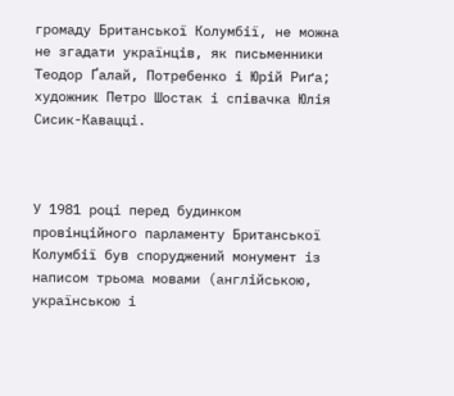громаду Британської Колумбії, не можна не згадати українців, як письменники Теодор Ґалай, Потребенко і Юрій Риґа; художник Петро Шостак і співачка Юлія Сисик-Кавацці.



У 1981 році перед будинком провінційного парламенту Британської Колумбії був споруджений монумент із написом трьома мовами (англійською, українською і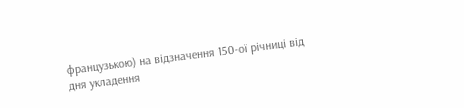французькою) на відзначення 150-ої річниці від дня укладення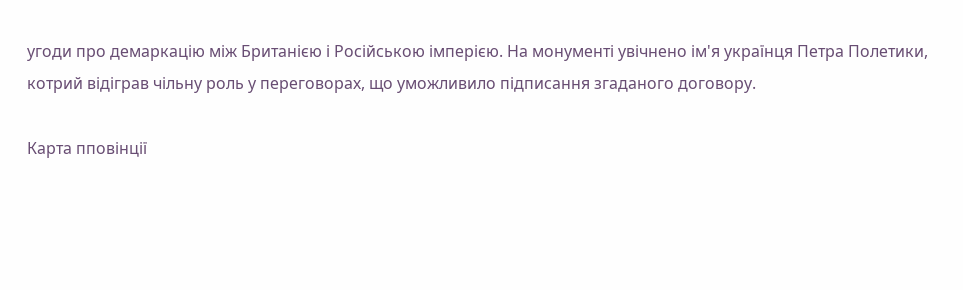угоди про демаркацію між Британією і Російською імперією. На монументі увічнено ім'я українця Петра Полетики, котрий відіграв чільну роль у переговорах, що уможливило підписання згаданого договору.

Карта пповінції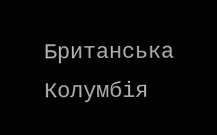Британська Колумбія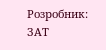Розробник: ЗАТ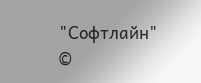"Софтлайн"
©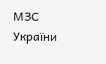МЗС України